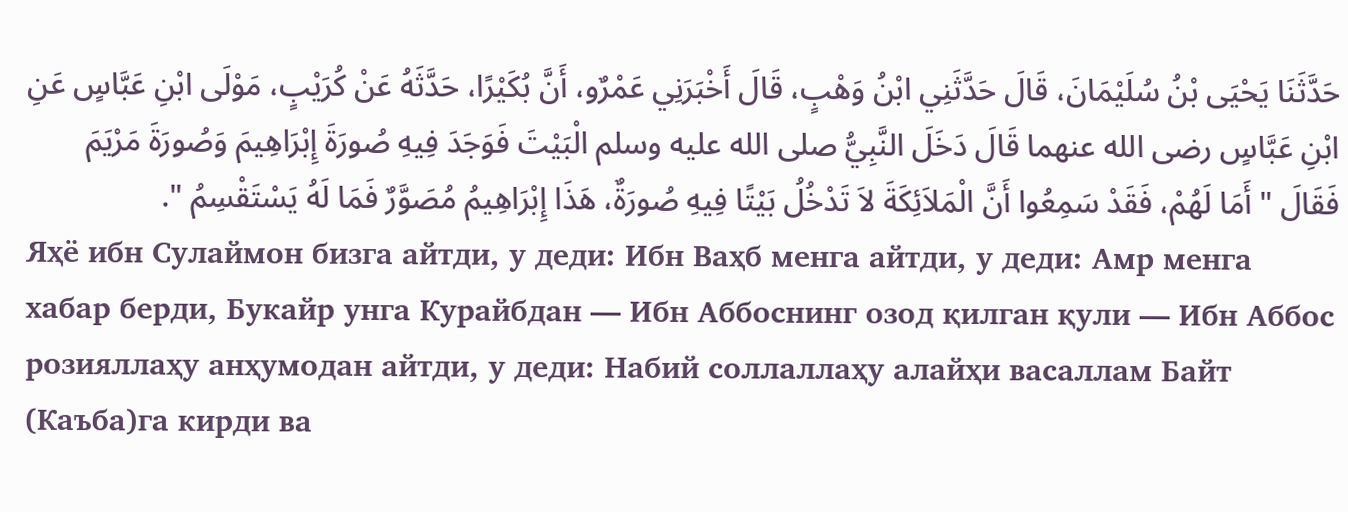حَدَّثَنَا يَحْيَى بْنُ سُلَيْمَانَ، قَالَ حَدَّثَنِي ابْنُ وَهْبٍ، قَالَ أَخْبَرَنِي عَمْرٌو، أَنَّ بُكَيْرًا، حَدَّثَهُ عَنْ كُرَيْبٍ، مَوْلَى ابْنِ عَبَّاسٍ عَنِ ابْنِ عَبَّاسٍ رضى الله عنهما قَالَ دَخَلَ النَّبِيُّ صلى الله عليه وسلم الْبَيْتَ فَوَجَدَ فِيهِ صُورَةَ إِبْرَاهِيمَ وَصُورَةَ مَرْيَمَ فَقَالَ " أَمَا لَهُمْ، فَقَدْ سَمِعُوا أَنَّ الْمَلاَئِكَةَ لاَ تَدْخُلُ بَيْتًا فِيهِ صُورَةٌ، هَذَا إِبْرَاهِيمُ مُصَوَّرٌ فَمَا لَهُ يَسْتَقْسِمُ ".
Яҳё ибн Сулаймон бизга айтди, у деди: Ибн Ваҳб менга айтди, у деди: Амр менга хабар берди, Букайр унга Курайбдан — Ибн Аббоснинг озод қилган қули — Ибн Аббос розияллаҳу анҳумодан айтди, у деди: Набий соллаллаҳу алайҳи васаллам Байт (Каъба)га кирди ва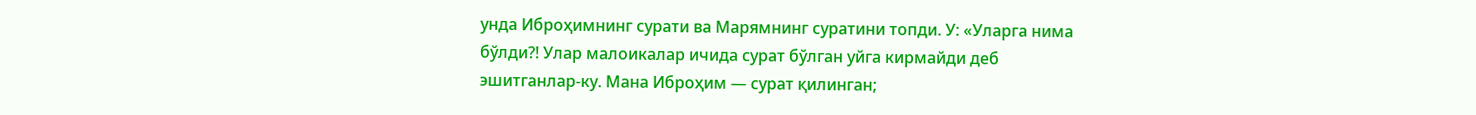унда Иброҳимнинг сурати ва Марямнинг суратини топди. У: «Уларга нима бўлди?! Улар малоикалар ичида сурат бўлган уйга кирмайди деб эшитганлар-ку. Мана Иброҳим — сурат қилинган;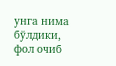унга нима бўлдики, фол очиб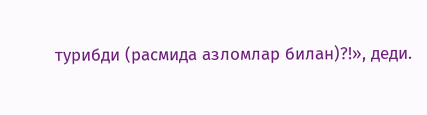турибди (расмида азломлар билан)?!», деди.